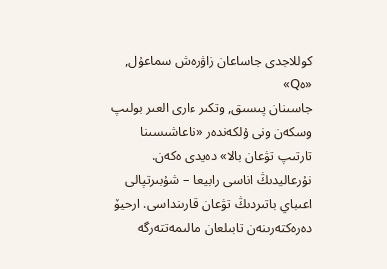كوللاجدى جاساعان زاۋرەش سماعۇل, «ەQ»
جاسىنان پىسىق, وتكىر ءارى العىر بولىپ وسكەن ونى ۇلكەندەر «ناعاشىسىنا تارتىپ تۋعان بالا» دەيدى ەكەن. نۇرعاليدىڭ اناسى رابيعا – شۇبىرتپالى اعىباي باتىردىڭ تۋعان قارىنداسى. ارحيۆ دەرەكتەرىنەن تابىلعان مالىمەتتەرگە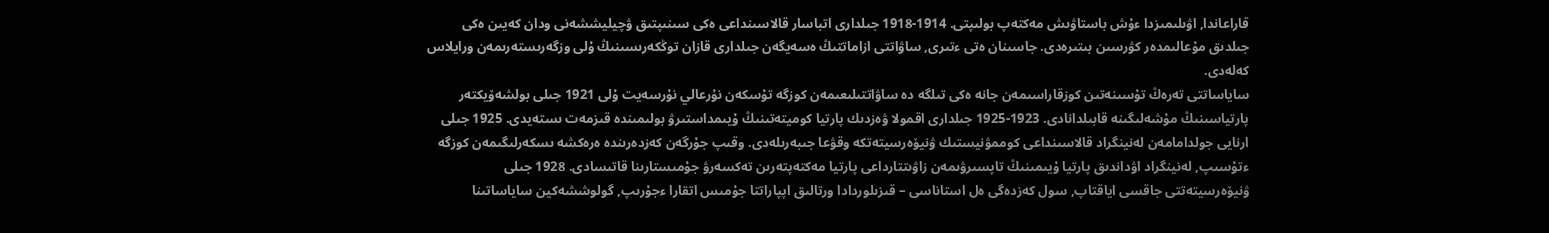قاراعاندا, اۋىلىمىزدا ءۇش باستاۋىش مەكتەپ بولىپتى. 1914-1918 جىلدارى اتباسار قالاسىنداعى ەكى سىنىپتىق ۋچيليششەنى ودان كەيىن ەكى جىلدىق مۇعالىمدەر كۋرسىن بىتىرەدى. جاسىنان ەتى ءتىرى, ساۋاتتى ازاماتتىڭ ەسەيگەن جىلدارى قازان توڭكەرىسىنىڭ ۇلى وزگەرىستەرىمەن ورايلاس كەلەدى.
ساياساتتى تەرەڭ تۇسىنەتىن كوزقاراسىمەن جانە ەكى تىلگە دە ساۋاتتىلىعىمەن كوزگە تۇسكەن نۇرعالي نۇرسەيت ۇلى 1921 جىلى بولشەۆيكتەر پارتياسىنىڭ مۇشەلىگىنە قابىلدانادى. 1923-1925 جىلدارى اقمولا ۋەزدىك پارتيا كوميتەتىنىڭ ۇيىمداستىرۋ بولىمىندە قىزمەت ىستەيدى. 1925 جىلى ارنايى جولدامامەن لەنينگراد قالاسىنداعى كوممۋنيستىك ۋنيۆەرسيتەتكە وقۋعا جىبەرىلەدى. وقىپ جۇرگەن كەزدەرىندە ەرەكشە ىسكەرلىگىمەن كوزگە ءتۇسىپ, لەنينگراد اۋداندىق پارتيا ۇيىمىنىڭ تاپسىرۋىمەن زاۋىتتارداعى پارتيا مەكتەپتەرىن تەكسەرۋ جۇمىستارىنا قاتىسادى. 1928 جىلى ۋنيۆەرسيتەتتى جاقسى اياقتاپ, سول كەزدەگى ەل استاناسى – قىزىلوردادا ورتالىق اپپاراتتا جۇمىس اتقارا ءجۇرىپ, گولوششەكين ساياساتىنا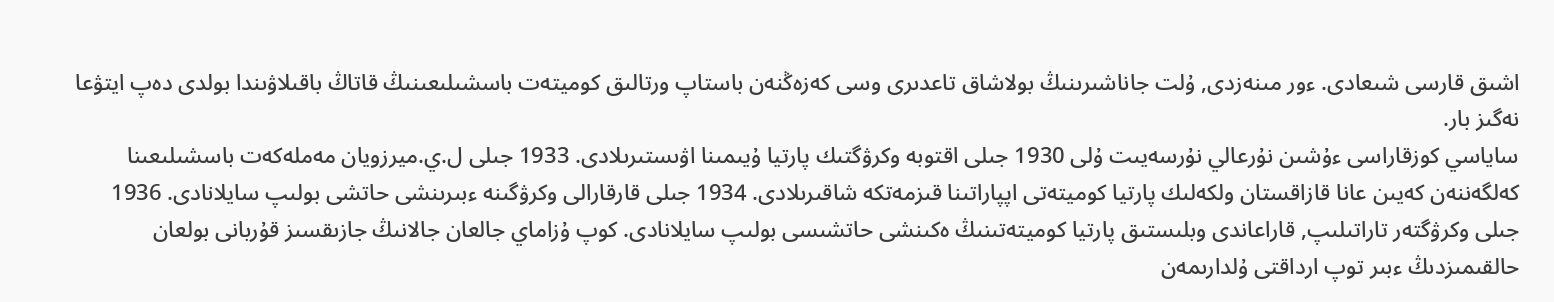اشىق قارسى شىعادى. ءور مىنەزدى, ۇلت جاناشىرىنىڭ بولاشاق تاعدىرى وسى كەزەڭنەن باستاپ ورتالىق كوميتەت باسشىلىعىنىڭ قاتاڭ باقىلاۋىندا بولدى دەپ ايتۋعا نەگىز بار.
ساياسي كوزقاراسى ءۇشىن نۇرعالي نۇرسەيىت ۇلى 1930 جىلى اقتوبە وكرۋگتىك پارتيا ۇيىمىنا اۋىستىرىلادى. 1933 جىلى ل.ي.ميرزويان مەملەكەت باسشىلىعىنا كەلگەننەن كەيىن عانا قازاقستان ولكەلىك پارتيا كوميتەتى اپپاراتىنا قىزمەتكە شاقىرىلادى. 1934 جىلى قارقارالى وكرۋگىنە ءبىرىنشى حاتشى بولىپ سايلانادى. 1936 جىلى وكرۋگتەر تاراتىلىپ, قاراعاندى وبلىستىق پارتيا كوميتەتىنىڭ ەكىنشى حاتشىسى بولىپ سايلانادى. كوپ ۇزاماي جالعان جالانىڭ جازىقسىز قۇربانى بولعان حالقىمىزدىڭ ءبىر توپ ارداقتى ۇلدارىمەن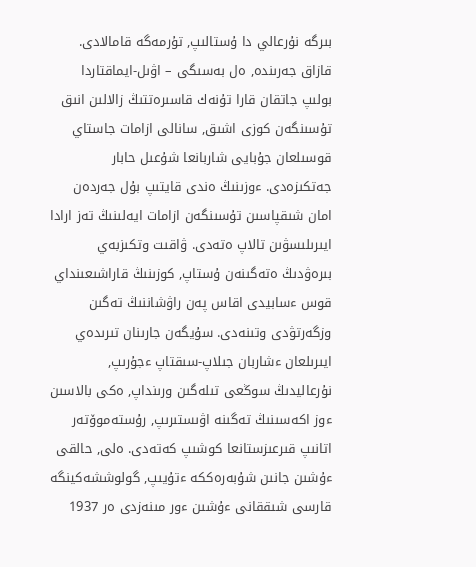بىرگە نۇرعالي دا ۇستالىپ, تۇرمەگە قامالادى.
قازاق جەرىندە, ەل بەسىگى – اۋىل-ايماقتاردا بولىپ جاتقان قارا تۇنەك قاسىرەتتىڭ زالالىن انىق تۇسىنگەن كوزى اشىق, سانالى ازامات جاستاي قوسىلعان جۇبايى شاربانعا شۇعىل حابار جەتكىزەدى. ءوزىنىڭ ەندى قايتىپ بۇل جەردەن امان شىقپاسىن تۇسىنگەن ازامات ايەلىنىڭ تەز ارادا ايىرىلىسۋىن تالاپ ەتەدى. ۋاقىت وتكىزبەي بىرەۋدىڭ ەتەگىنەن ۇستاپ, كوزىنىڭ قاراشىعىنداي قوس ءسابيدى اقاس پەن راۋشاننىڭ تەگىن وزگەرتۋدى وتىنەدى. سۇيگەن جارىنان تىرىدەي ايىرىلعان ءشاربان جىلاپ-سىقتاپ ءجۇرىپ, نۇرعاليدىڭ سوڭعى تىلەگىن ورىنداپ, ەكى بالاسىن ءوز اكەسىنىڭ تەگىنە اۋىستىرىپ, رۇستەموۆتەر اتانىپ قىرعىزستانعا كوشىپ كەتەدى. ەلى, حالقى ءۇشىن جانىن شۇبەرەككە ءتۇيىپ, گولوششەكينگە قارسى شىققانى ءۇشىن ءور مىنەزدى ەر 1937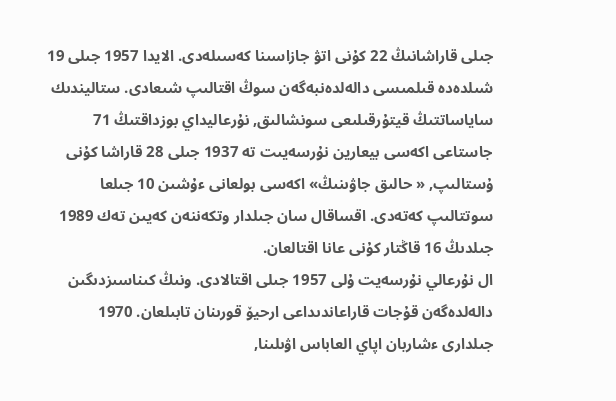جىلى قاراشانىڭ 22 كۇنى اتۋ جازاسىنا كەسىلەدى. الايدا 1957 جىلى 19 شىلدەدە قىلمىسى دالەلدەنبەگەن سوڭ اقتالىپ شىعادى. ستاليندىك ساياساتتىڭ قيتۇرقىلىعى سونشالىق, نۇرعاليداي بوزداقتىڭ 71 جاستاعى اكەسى بيعارين نۇرسەيىت تە 1937 جىلى 28 قاراشا كۇنى ۇستالىپ, « حالىق جاۋىنىڭ» اكەسى بولعانى ءۇشىن 10 جىلعا سوتتالىپ كەتەدى. اقساقال سان جىلدار وتكەننەن كەيىن تەك 1989 جىلدىڭ 16 قاڭتار كۇنى عانا اقتالعان.
ال نۇرعالي نۇرسەيت ۇلى 1957 جىلى اقتالادى. ونىڭ كىناسىزدىگىن دالەلدەگەن قۇجات قاراعاندىداعى ارحيۆ قورىنان تابىلعان. 1970 جىلدارى ءشاربان اپاي العاباس اۋىلىنا,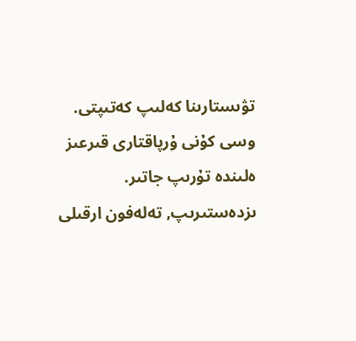تۋىستارىنا كەلىپ كەتىپتى. وسى كۇنى ۇرپاقتارى قىرعىز ەلىندە تۇرىپ جاتىر. ىزدەستىرىپ, تەلەفون ارقىلى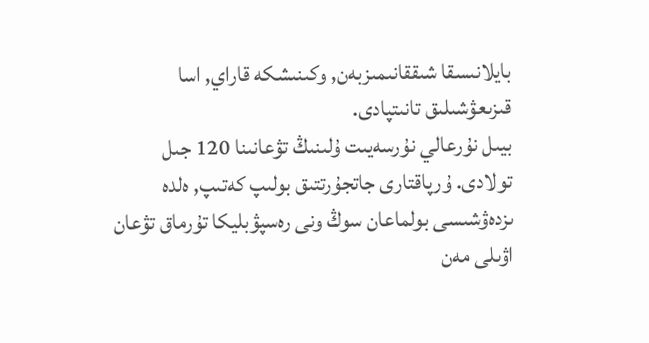بايلانىسقا شىققانىمىزبەن, وكىنىشكە قاراي, اسا قىزىعۋشىلىق تانىتپادى.
بيىل نۇرعالي نۇرسەيىت ۇلىنىڭ تۋعانىنا 120 جىل تولادى. ۇرپاقتارى جاتجۇرتتىق بولىپ كەتىپ, ەلدە ىزدەۋشىسى بولماعان سوڭ ونى رەسپۋبليكا تۇرماق تۋعان اۋىلى مەن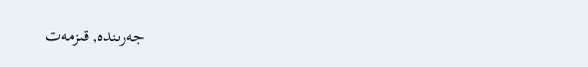جەرىندە, قىزمەت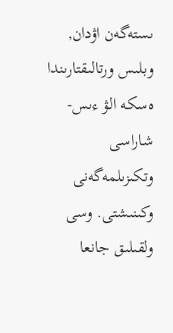ىستەگەن اۋدان, وبلىس ورتالىقتارىندا ەسكە الۋ ءىس-شاراسى وتكىزىلمەگەنى وكىنىشتى. وسى ولقىلىق جانعا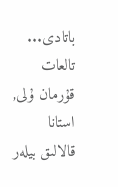باتادى...
تالعات قۇرمان ۇلى,
استانا قالالىق بيلەر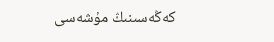كەڭەسىنىڭ مۇشەسى